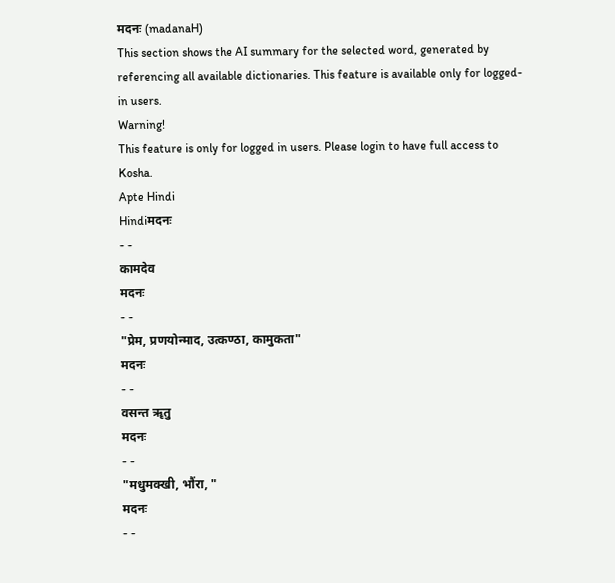मदनः (madanaH)
This section shows the AI summary for the selected word, generated by referencing all available dictionaries. This feature is available only for logged-in users.
Warning!
This feature is only for logged in users. Please login to have full access to Kosha.
Apte Hindi
Hindiमदनः
- -
कामदेव
मदनः
- -
"प्रेम, प्रणयोन्माद, उत्कण्ठा, कामुकता"
मदनः
- -
वसन्त ॠतु
मदनः
- -
"मधुमक्खी, भौंरा, "
मदनः
- -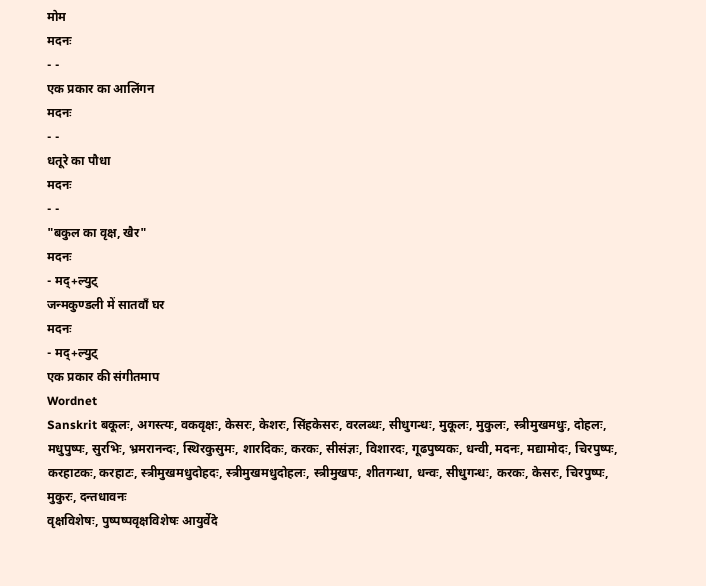मोम
मदनः
- -
एक प्रकार का आलिंगन
मदनः
- -
धतूरे का पौधा
मदनः
- -
"बकुल का वृक्ष, खैर"
मदनः
- मद्+ल्युट्
जन्मकुण्डली में सातवाँ घर
मदनः
- मद्+ल्युट्
एक प्रकार की संगीतमाप
Wordnet
Sanskrit बकूलः, अगस्त्यः, वकवृक्षः, केसरः, केशरः, सिंहकेसरः, वरलब्धः, सीधुगन्धः, मुकूलः, मुकुलः, स्त्रीमुखमधुः, दोहलः, मधुपुष्पः, सुरभिः, भ्रमरानन्दः, स्थिरकुसुमः, शारदिकः, करकः, सीसंज्ञः, विशारदः, गूढपुष्यकः, धन्वी, मदनः, मद्यामोदः, चिरपुष्पः, करहाटकः, करहाटः, स्त्रीमुखमधुदोहदः, स्त्रीमुखमधुदोहलः, स्त्रीमुखपः, शीतगन्धा, धन्वः, सीधुगन्धः, करकः, केसरः, चिरपुष्पः, मुकुरः, दन्तधावनः
वृक्षविशेषः, पुष्पष्पवृक्षविशेषः आयुर्वेदे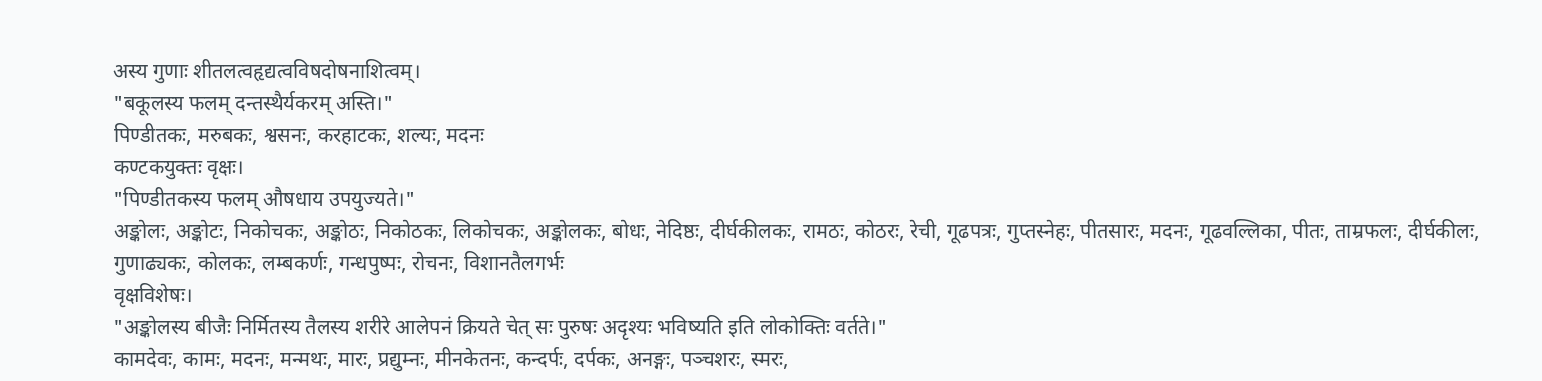अस्य गुणाः शीतलत्वहृद्यत्वविषदोषनाशित्वम्।
"बकूलस्य फलम् दन्तस्थैर्यकरम् अस्ति।"
पिण्डीतकः, मरुबकः, श्वसनः, करहाटकः, शल्यः, मदनः
कण्टकयुक्तः वृक्षः।
"पिण्डीतकस्य फलम् औषधाय उपयुज्यते।"
अङ्कोलः, अङ्कोटः, निकोचकः, अङ्कोठः, निकोठकः, लिकोचकः, अङ्कोलकः, बोधः, नेदिष्ठः, दीर्घकीलकः, रामठः, कोठरः, रेची, गूढपत्रः, गुप्तस्नेहः, पीतसारः, मदनः, गूढवल्लिका, पीतः, ताम्रफलः, दीर्घकीलः, गुणाढ्यकः, कोलकः, लम्बकर्णः, गन्धपुष्पः, रोचनः, विशानतैलगर्भः
वृक्षविशेषः।
"अङ्कोलस्य बीजैः निर्मितस्य तैलस्य शरीरे आलेपनं क्रियते चेत् सः पुरुषः अदृश्यः भविष्यति इति लोकोक्तिः वर्तते।"
कामदेवः, कामः, मदनः, मन्मथः, मारः, प्रद्युम्नः, मीनकेतनः, कन्दर्पः, दर्पकः, अनङ्गः, पञ्चशरः, स्मरः,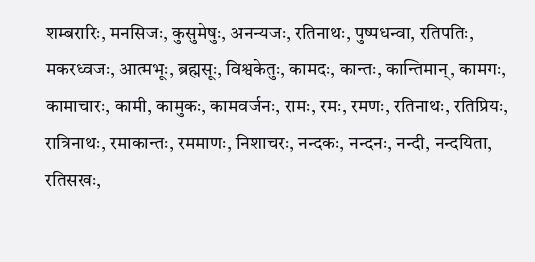शम्बरारिः, मनसिजः, कुसुमेषुः, अनन्यजः, रतिनाथः, पुष्पधन्वा, रतिपतिः, मकरध्वजः, आत्मभूः, ब्रह्मसूः, विश्वकेतुः, कामदः, कान्तः, कान्तिमान्, कामगः, कामाचारः, कामी, कामुकः, कामवर्जनः, रामः, रमः, रमणः, रतिनाथः, रतिप्रियः, रात्रिनाथः, रमाकान्तः, रममाणः, निशाचरः, नन्दकः, नन्दनः, नन्दी, नन्दयिता, रतिसखः,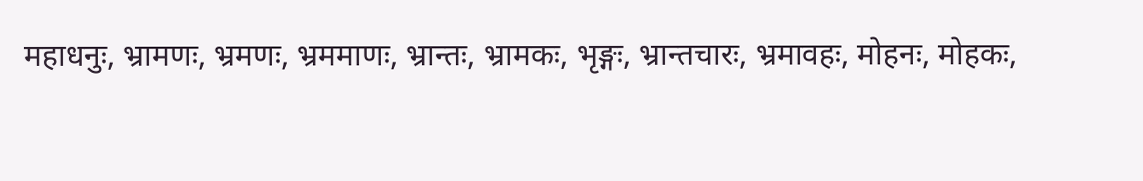महाधनुः, भ्रामणः, भ्रमणः, भ्रममाणः, भ्रान्तः, भ्रामकः, भृङ्गः, भ्रान्तचारः, भ्रमावहः, मोहनः, मोहकः,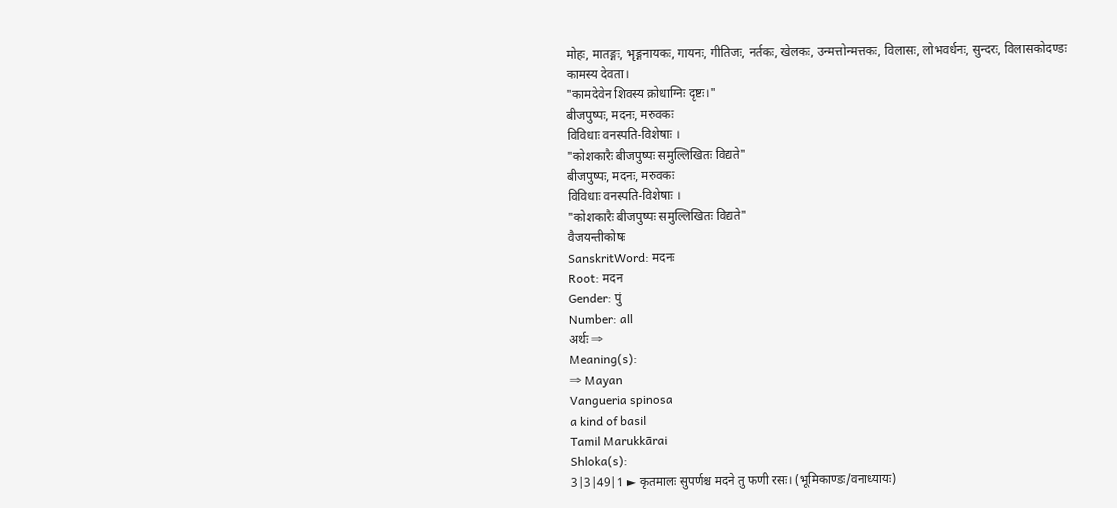मोहः, मातङ्गः, भृङ्गनायकः, गायनः, गीतिजः, नर्तकः, खेलकः, उन्मत्तोन्मत्तकः, विलासः, लोभवर्धनः, सुन्दरः, विलासकोदण्डः
कामस्य देवता।
"कामदेवेन शिवस्य क्रोधाग्निः दृष्टः।"
बीजपुष्पः, मदनः, मरुवकः
विविधाः वनस्पति-विशेषाः ।
"कोशकारैः बीजपुष्पः समुल्लिखितः विद्यते"
बीजपुष्पः, मदनः, मरुवकः
विविधाः वनस्पति-विशेषाः ।
"कोशकारैः बीजपुष्पः समुल्लिखितः विद्यते"
वैजयन्तीकोषः
SanskritWord: मदनः
Root: मदन
Gender: पुं
Number: all
अर्थः ⇒
Meaning(s):
⇒ Mayan
Vangueria spinosa
a kind of basil
Tamil Marukkārai
Shloka(s):
3|3|49|1 ► कृतमालः सुपर्णश्च मदने तु फणी रसः। (भूमिकाण्डः/वनाध्यायः)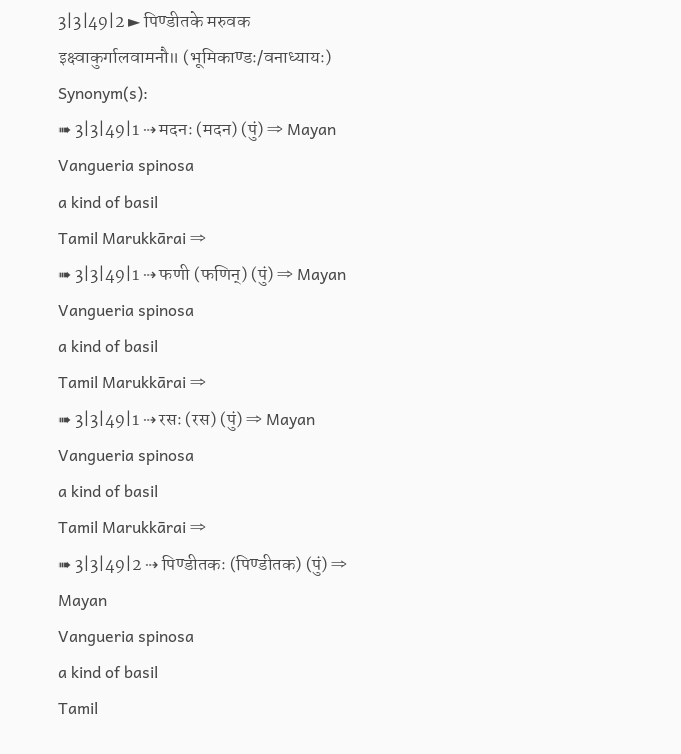3|3|49|2 ► पिण्डीतके मरुवक इक्ष्वाकुर्गालवामनौ॥ (भूमिकाण्डः/वनाध्यायः)
Synonym(s):
➠ 3|3|49|1 ⇢ मदनः (मदन) (पुं) ⇒ Mayan
Vangueria spinosa
a kind of basil
Tamil Marukkārai ⇒
➠ 3|3|49|1 ⇢ फणी (फणिन्) (पुं) ⇒ Mayan
Vangueria spinosa
a kind of basil
Tamil Marukkārai ⇒
➠ 3|3|49|1 ⇢ रसः (रस) (पुं) ⇒ Mayan
Vangueria spinosa
a kind of basil
Tamil Marukkārai ⇒
➠ 3|3|49|2 ⇢ पिण्डीतकः (पिण्डीतक) (पुं) ⇒ Mayan
Vangueria spinosa
a kind of basil
Tamil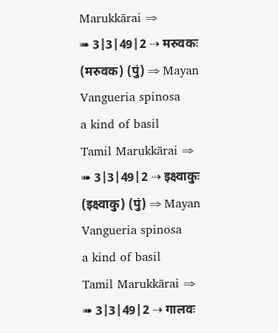Marukkārai ⇒
➠ 3|3|49|2 ⇢ मरुवकः (मरुवक) (पुं) ⇒ Mayan
Vangueria spinosa
a kind of basil
Tamil Marukkārai ⇒
➠ 3|3|49|2 ⇢ इक्ष्वाकुः (इक्ष्वाकु) (पुं) ⇒ Mayan
Vangueria spinosa
a kind of basil
Tamil Marukkārai ⇒
➠ 3|3|49|2 ⇢ गालवः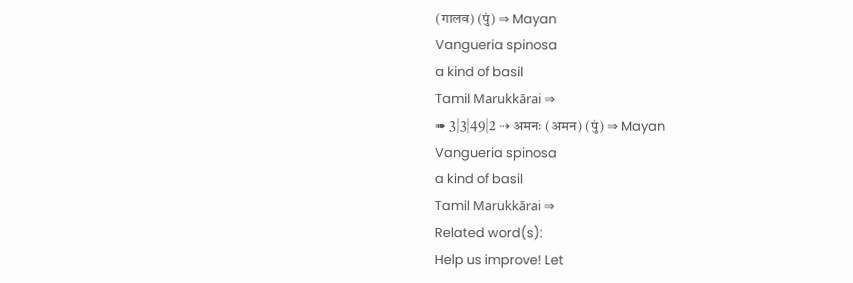(गालव) (पुं) ⇒ Mayan
Vangueria spinosa
a kind of basil
Tamil Marukkārai ⇒
➠ 3|3|49|2 ⇢ अमनः (अमन) (पुं) ⇒ Mayan
Vangueria spinosa
a kind of basil
Tamil Marukkārai ⇒
Related word(s):
Help us improve! Let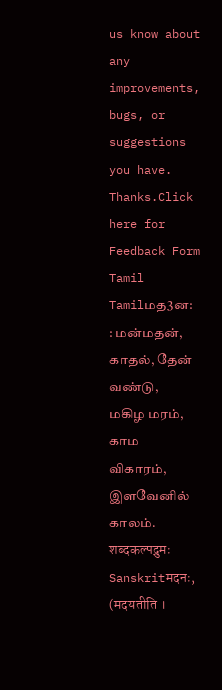us know about any improvements, bugs, or suggestions you have. Thanks.Click here for Feedback Form
Tamil
Tamilமத3ன: : மன்மதன், காதல், தேன் வண்டு, மகிழ மரம், காம விகாரம், இளவேனில் காலம்.
शब्दकल्पद्रुमः
Sanskritमदनः, (मदयतीति ।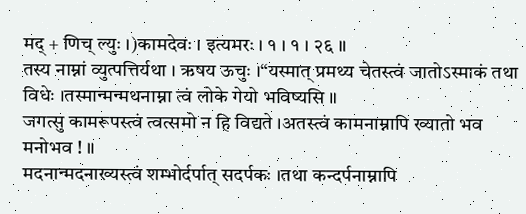मद् + णिच् ल्युः ।)कामदेवः । इत्यमरः । १ । १ । २६ ॥
तस्य नाम्नां व्युत्पत्तिर्यथा । ऋषय ऊचुः ।“यस्मात् प्रमथ्य चेतस्त्वं जातोऽस्माकं तथा विधेः ।तस्मान्मन्मथनाम्ना त्वं लोके गेयो भविष्यसि ॥
जगत्सु कामरूपस्त्वं त्वत्समो न हि विद्यते ।अतस्त्वं कामनाम्नापि ख्यातो भव मनोभव ! ॥
मदनान्मदनाख्यस्त्वं शम्भोर्दर्पात् सदर्पकः ।तथा कन्दर्पनाम्नापि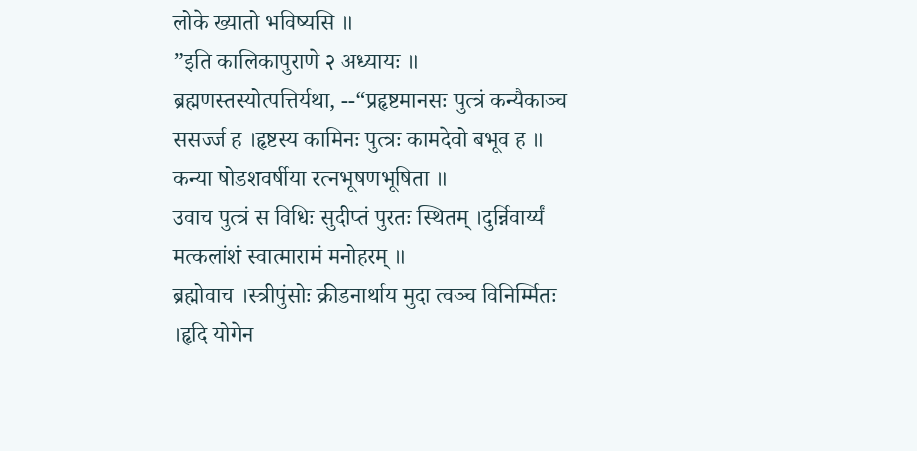लोके ख्यातो भविष्यसि ॥
”इति कालिकापुराणे २ अध्यायः ॥
ब्रह्मणस्तस्योत्पत्तिर्यथा, --“प्रहृष्टमानसः पुत्त्रं कन्यैकाञ्च ससर्ज्ज ह ।हृष्टस्य कामिनः पुत्त्रः कामदेवो बभूव ह ॥
कन्या षोडशवर्षीया रत्नभूषणभूषिता ॥
उवाच पुत्त्रं स विधिः सुदीप्तं पुरतः स्थितम् ।दुर्न्निवार्य्यं मत्कलांशं स्वात्मारामं मनोहरम् ॥
ब्रह्मोवाच ।स्त्रीपुंसोः क्रीडनार्थाय मुदा त्वञ्च विनिर्म्मितः ।हृदि योगेन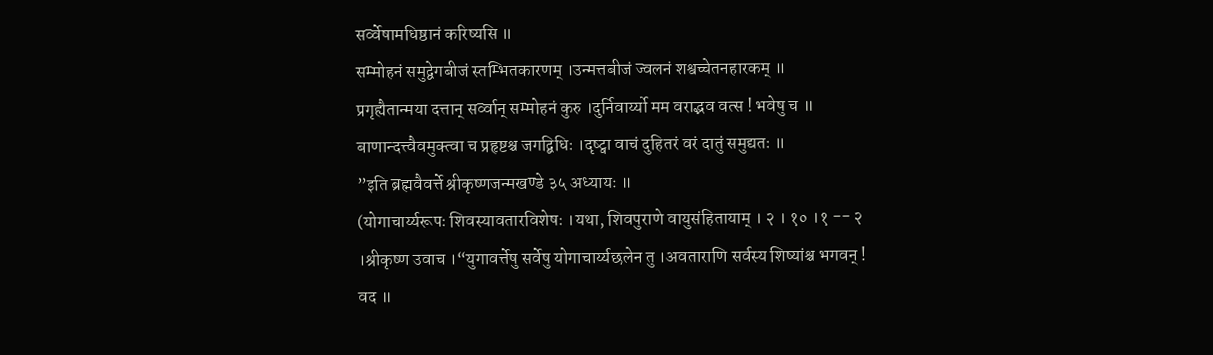सर्व्वेषामधिष्ठानं करिष्यसि ॥
सम्मोहनं समुद्वेगबीजं स्तम्भितकारणम् ।उन्मत्तबीजं ज्वलनं शश्वच्चेतनहारकम् ॥
प्रगृह्यैतान्मया दत्तान् सर्व्वान् सम्मोहनं कुरु ।दुर्निवार्य्यो मम वराद्भव वत्स ! भवेषु च ॥
बाणान्दत्त्वैवमुक्त्वा च प्रहृष्टश्च जगद्बिधिः ।दृष्ट्वा वाचं दुहितरं वरं दातुं समुद्यतः ॥
”इति ब्रह्मवैवर्त्ते श्रीकृष्णजन्मखण्डे ३५ अध्यायः ॥
(योगाचार्य्यरूपः शिवस्यावतारविशेषः ।यथा, शिवपुराणे वायुसंहितायाम् । २ । १० ।१ -- २ ।श्रीकृष्ण उवाच ।“युगावर्त्तेषु सर्वेषु योगाचार्य्यछलेन तु ।अवताराणि सर्वस्य शिष्यांश्च भगवन् ! वद ॥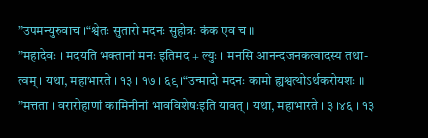”उपमन्युरुवाच ।“श्वेतः सुतारो मदनः सुहोत्रः कंक एव च ॥
”महादेवः । मदयति भक्तानां मनः इतिमद + ल्युः । मनसि आनन्दजनकत्वादस्य तथा-त्वम् । यथा, महाभारते । १३ । १७ । ६९ ।“उन्मादो मदनः कामो ह्यश्वत्थोऽर्थकरोयशः ॥
”मत्तता । वरारोहाणां कामिनीनां भावविशेषःइति यावत् । यथा, महाभारते । ३ ।४६ । १३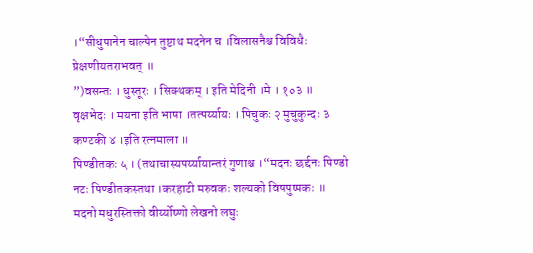।“सीधुपानेन चाल्पेन तुष्टाथ मदनेन च ।विलासनैश्च विविधैः प्रेक्षणीयतराभवत् ॥
”)वसन्तः । धुस्तूरः । सिक्थकम् । इति मेदिनी ।मे । १०३ ॥
वृक्षभेदः । मयना इति भाषा ।तत्पर्य्यायः । पिचुकः २ मुचुकुन्दः ३ कण्टकी ४ ।इति रत्नमाला ॥
पिण्डीतकः ५ । (तथाचास्यपर्य्यायान्तरं गुणाश्च ।“मदनः छर्द्दनः पिण्डो नटः पिण्डीतकस्तथा ।करहाटी मरुवकः शल्यको विषपुष्पकः ॥
मदनो मधुरस्तिक्तो वीर्य्योष्णो लेखनो लघुः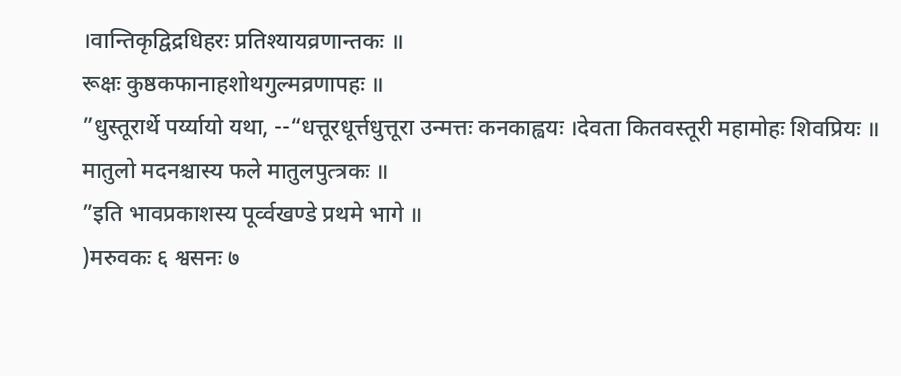।वान्तिकृद्विद्रधिहरः प्रतिश्यायव्रणान्तकः ॥
रूक्षः कुष्ठकफानाहशोथगुल्मव्रणापहः ॥
”धुस्तूरार्थे पर्य्यायो यथा, --“धत्तूरधूर्त्तधुत्तूरा उन्मत्तः कनकाह्वयः ।देवता कितवस्तूरी महामोहः शिवप्रियः ॥
मातुलो मदनश्चास्य फले मातुलपुत्त्रकः ॥
”इति भावप्रकाशस्य पूर्व्वखण्डे प्रथमे भागे ॥
)मरुवकः ६ श्वसनः ७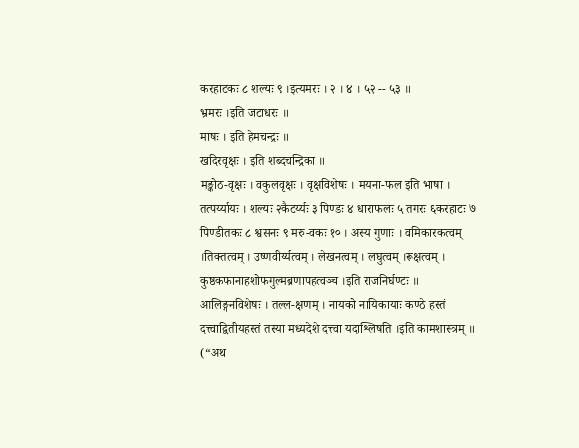करहाटकः ८ शल्यः ९ ।इत्यमरः । २ । ४ । ५२ -- ५३ ॥
भ्रमरः ।इति जटाधरः ॥
माषः । इति हेमचन्द्रः ॥
खदिरवृक्षः । इति शब्दचन्द्रिका ॥
मङ्कोठ-वृक्षः । वकुलवृक्षः । वृक्षविशेषः । मयना-फल इति भाषा । तत्पर्य्यायः । शल्यः २कैटर्य्यः ३ पिण्डः ४ धाराफलः ५ तगरः ६करहाटः ७ पिण्डीतकः ८ श्वसनः ९ मरु-वकः १० । अस्य गुणाः । वमिकारकत्वम् ।तिक्तत्वम् । उष्णवीर्य्यत्वम् । लेखनत्वम् । लघुत्वम् ।रूक्षत्वम् । कुष्ठकफानाहशोफगुल्मब्रणापहत्वञ्च ।इति राजनिर्घण्टः ॥
आलिङ्गनविशेषः । तल्ल-क्षणम् । नायको नायिकायाः कण्ठे हस्तं दत्त्वाद्वितीयहस्तं तस्या मध्यदेशे दत्त्वा यदाश्लिषति ।इति कामशास्त्रम् ॥
(“अथ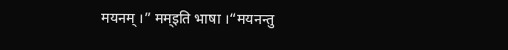मयनम् ।” मम्इति भाषा ।“मयनन्तु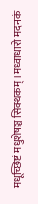मधूच्छिष्टं मधुशेषञ्च सिक्थकम् ।मध्वाधारो मदनकं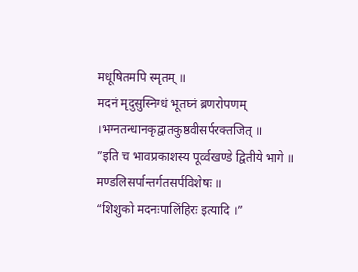मधूषितमपि स्मृतम् ॥
मदनं मृदुसुस्निग्धं भूतघ्नं ब्रणरोपणम् ।भग्नतन्धानकृद्वातकुष्ठवीसर्परक्तजित् ॥
”इति च भावप्रकाशस्य पूर्व्वखण्डे द्वितीये भागे ॥
मण्डलिसर्पान्तर्गतसर्पविशेषः ॥
“शिशुको मदनःपालिंहिरः इत्यादि ।”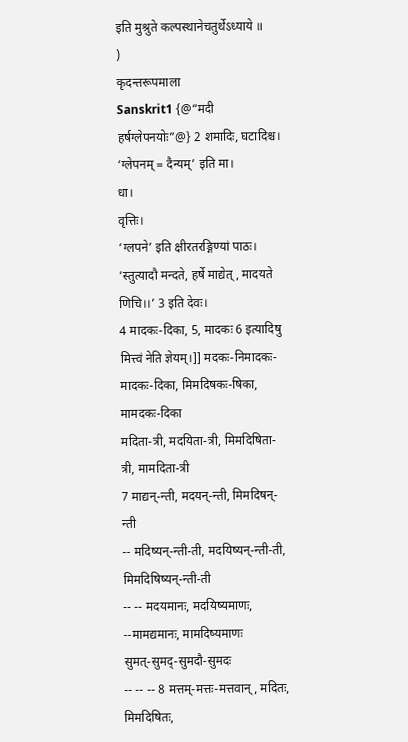इति मुश्रुते कल्पस्थानेचतुर्थेऽध्याये ॥
)
कृदन्तरूपमाला
Sanskrit1 {@“मदी हर्षग्लेपनयोः”@} 2 शमादिः, घटादिश्च।
‘ग्लेपनम् = दैन्यम्’ इति मा।
धा।
वृत्तिः।
‘ग्लपने’ इति क्षीरतरङ्गिण्यां पाठः।
‘स्तुत्यादौ मन्दते, हर्षे माद्येत्, मादयते णिचि।।’ 3 इति देवः।
4 मादकः-दिका, 5, मादकः 6 इत्यादिषु मित्त्वं नेति ज्ञेयम्।]] मदकः-निमादकः-मादकः-दिका, मिमदिषकः-षिका, मामदकः-दिका
मदिता-त्री, मदयिता-त्री, मिमदिषिता-त्री, मामदिता-त्री
7 माद्यन्-न्ती, मदयन्-न्ती, मिमदिषन्-न्ती
-- मदिष्यन्-न्ती-ती, मदयिष्यन्-न्ती-ती, मिमदिषिष्यन्-न्ती-ती
-- -- मदयमानः, मदयिष्यमाणः, --मामद्यमानः, मामदिष्यमाणः
सुमत्-सुमद्-सुमदौ-सुमदः
-- -- -- 8 मत्तम्-मत्तः-मत्तवान्, मदितः, मिमदिषितः,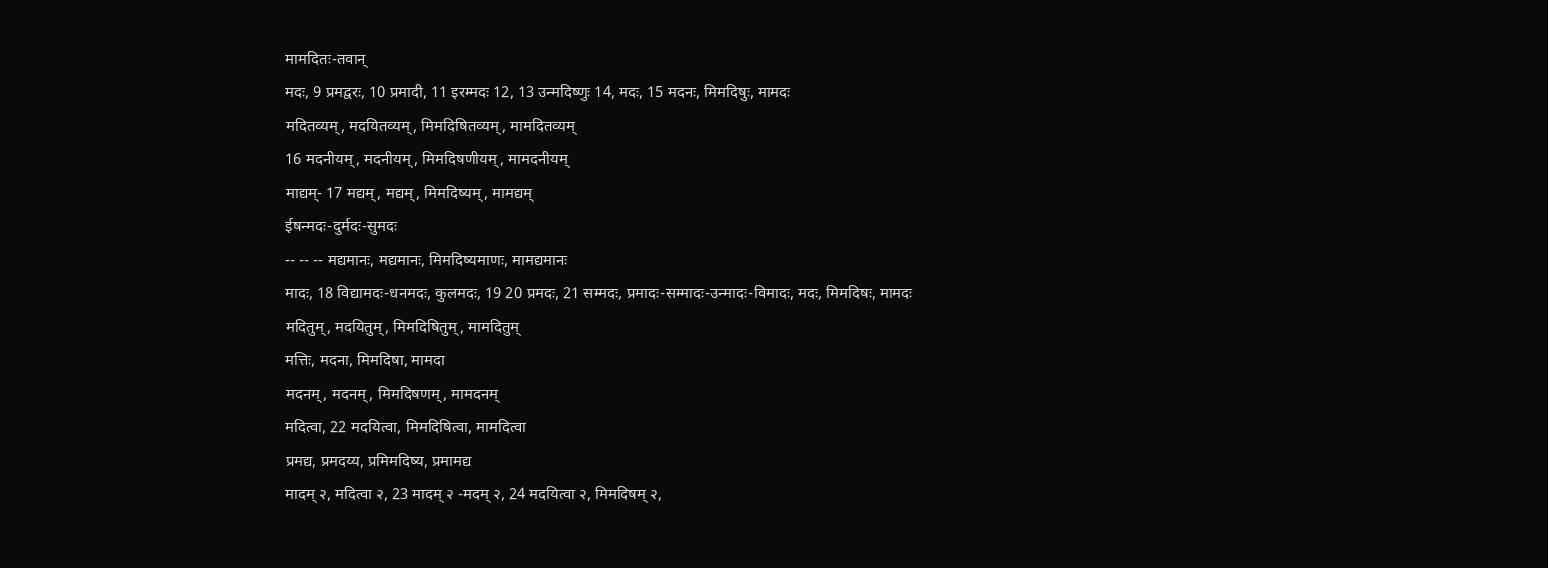मामदितः-तवान्
मदः, 9 प्रमद्वरः, 10 प्रमादी, 11 इरम्मदः 12, 13 उन्मदिष्णुः 14, मदः, 15 मदनः, मिमदिषुः, मामदः
मदितव्यम्, मदयितव्यम्, मिमदिषितव्यम्, मामदितव्यम्
16 मदनीयम्, मदनीयम्, मिमदिषणीयम्, मामदनीयम्
माद्यम्- 17 मद्यम्, मद्यम्, मिमदिष्यम्, मामद्यम्
ईषन्मदः-दुर्मदः-सुमदः
-- -- -- मद्यमानः, मद्यमानः, मिमदिष्यमाणः, मामद्यमानः
मादः, 18 विद्यामदः-धनमदः, कुलमदः, 19 20 प्रमदः, 21 सम्मदः, प्रमादः-सम्मादः-उन्मादः-विमादः, मदः, मिमदिषः, मामदः
मदितुम्, मदयितुम्, मिमदिषितुम्, मामदितुम्
मत्तिः, मदना, मिमदिषा, मामदा
मदनम्, मदनम्, मिमदिषणम्, मामदनम्
मदित्वा, 22 मदयित्वा, मिमदिषित्वा, मामदित्वा
प्रमद्य, प्रमदय्य, प्रमिमदिष्य, प्रमामद्य
मादम् २, मदित्वा २, 23 मादम् २ -मदम् २, 24 मदयित्वा २, मिमदिषम् २,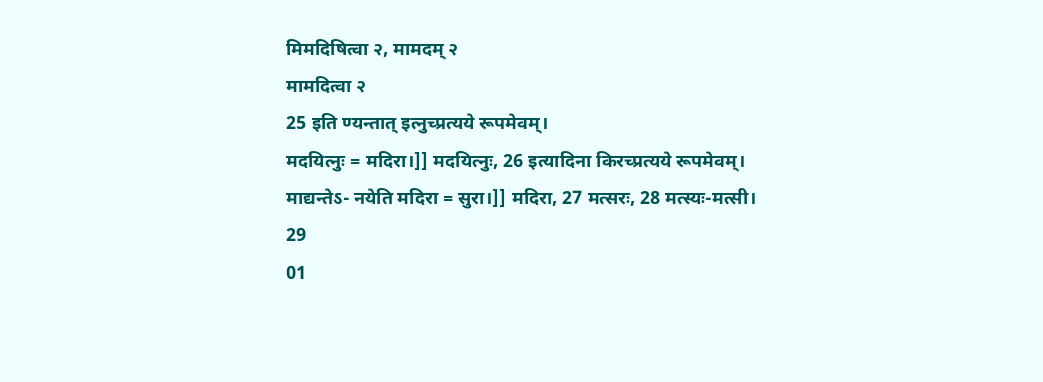मिमदिषित्वा २, मामदम् २
मामदित्वा २
25 इति ण्यन्तात् इत्नुच्प्रत्यये रूपमेवम्।
मदयित्नुः = मदिरा।]] मदयित्नुः, 26 इत्यादिना किरच्प्रत्यये रूपमेवम्।
माद्यन्तेऽ- नयेति मदिरा = सुरा।]] मदिरा, 27 मत्सरः, 28 मत्स्यः-मत्सी।
29
01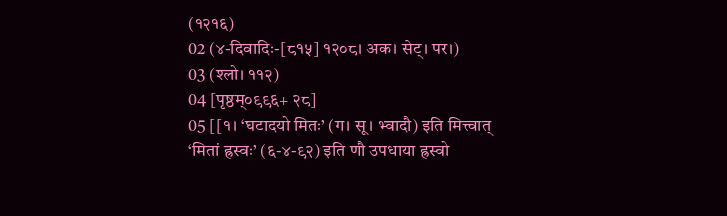(१२१६)
02 (४-दिवादिः-[८१५] १२०८। अक। सेट्। पर।)
03 (श्लो। ११२)
04 [पृष्ठम्०९९६+ २८]
05 [[१। ‘घटादयो मितः’ (ग। सू। भ्वादौ) इति मित्त्वात् ‘मितां ह्रस्वः’ (६-४-९२) इति णौ उपधाया ह्रस्वो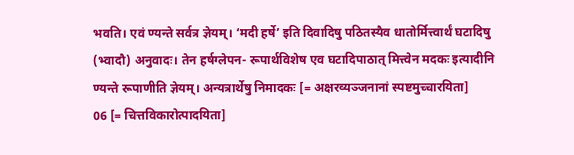भवति। एवं ण्यन्ते सर्वत्र ज्ञेयम्। ‘मदी हर्षे’ इति दिवादिषु पठितस्यैव धातोर्मित्त्वार्थं घटादिषु (भ्वादौ) अनुवादः। तेन हर्षग्लेपन- रूपार्थविशेष एव घटादिपाठात् मित्त्वेन मदकः इत्यादीनि ण्यन्ते रूपाणीति ज्ञेयम्। अन्यत्रार्थेषु निमादकः [= अक्षरव्यञ्जनानां स्पष्टमुच्चारयिता]
06 [= चित्तविकारोत्पादयिता]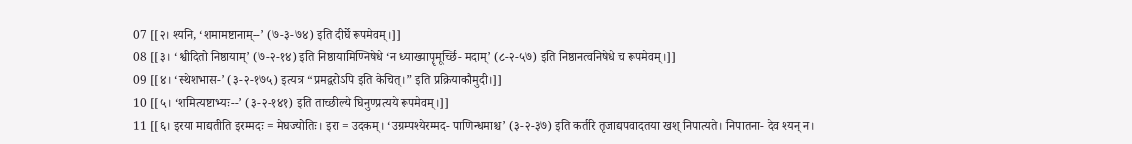07 [[२। श्यनि, ‘शमामष्टानाम्--’ (७-३-७४) इति दीर्घे रूपमेवम्।]]
08 [[३। ‘श्वीदितो निष्ठायाम्’ (७-२-१४) इति निष्ठायामिण्निषेधे ‘न ध्याख्यापॄमूर्च्छि- मदाम्’ (८-२-५७) इति निष्ठानत्वनिषेधे च रूपमेवम्।]]
09 [[४। ‘स्थेशभास-’ (३-२-१७५) इत्यत्र “प्रमद्वरोऽपि इति केचित्।” इति प्रक्रियाकौमुदी।]]
10 [[५। ‘शमित्यष्टाभ्यः--’ (३-२-१४१) इति ताच्छील्ये घिनुण्प्रत्यये रूपमेवम्।]]
11 [[६। इरया माद्यतीति इरम्मदः = मेघज्योतिः। इरा = उदकम्। ‘उग्रम्पश्येरम्मद- पाणिन्धमाश्च’ (३-२-३७) इति कर्तरि तृजाद्यपवादतया खश् निपात्यते। निपातना- देव श्यन् न।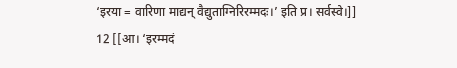‘इरया = वारिणा माद्यन् वैद्युताग्निरिरम्मदः।’ इति प्र। सर्वस्वे।]]
12 [[आ। ‘इरम्मदं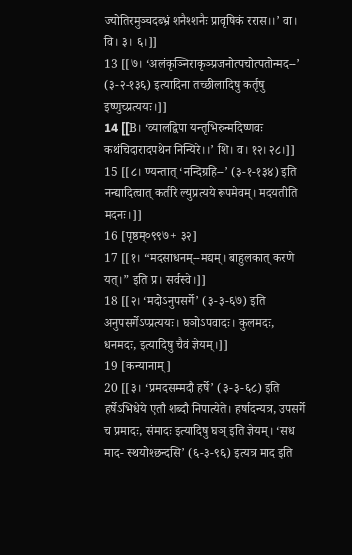ज्योतिरमुञ्चदब्भ्रं शनैश्शनैः प्रावृषिकं ररास।।’ वा। वि। ३। ६।]]
13 [[७। ‘अलंकृञ्निराकृञ्प्रजनोत्पचोत्पतोन्मद--’ (३-२-१३६) इत्यादिना तच्छीलादिषु कर्तृषु इष्णुच्प्रत्ययः।]]
14 [[B। ‘व्यालद्विपा यन्तृभिरुन्मदिष्णवः कथंचिदारादपथेन निन्यिरे।।’ शि। व। १२। २८।]]
15 [[८। ण्यन्तात् ‘नन्दिग्रहि--’ (३-१-१३४) इति नन्द्यादित्वात् कर्तरि ल्युप्रत्यये रूपमेवम्। मदयतीति मदनः।]]
16 [पृष्ठम्०९९७+ ३२]
17 [[१। “मदसाधनम्--मद्यम्। बाहुलकात् करणे यत्।” इति प्र। सर्वस्वे।]]
18 [[२। ‘मदोऽनुपसर्गे’ (३-३-६७) इति अनुपसर्गेऽप्प्रत्ययः। घञोऽपवादः। कुलमदः, धनमदः, इत्यादिषु चैवं ज्ञेयम्।]]
19 [कन्यानाम्]
20 [[३। ‘प्रमदसम्मदौ हर्षे’ (३-३-६८) इति हर्षेऽभिधेये एतौ शब्दौ निपात्येते। हर्षादन्यत्र, उपसर्गे च प्रमादः, संमादः इत्यादिषु घञ् इति ज्ञेयम्। ‘सध माद- स्थयोश्छन्दसि’ (६-३-९६) इत्यत्र माद इति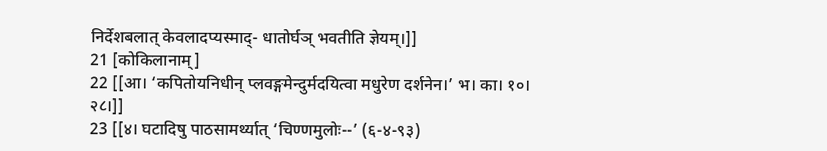निर्देशबलात् केवलादप्यस्माद्- धातोर्घञ् भवतीति ज्ञेयम्।]]
21 [कोकिलानाम्]
22 [[आ। ‘कपितोयनिधीन् प्लवङ्गमेन्दुर्मदयित्वा मधुरेण दर्शनेन।’ भ। का। १०। २८।]]
23 [[४। घटादिषु पाठसामर्थ्यात् ‘चिण्णमुलोः--’ (६-४-९३)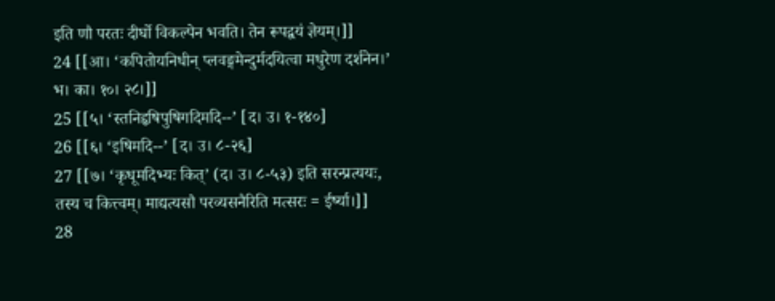इति णौ परतः दीर्घो विकल्पेन भवति। तेन रूपद्वयं ज्ञेयम्।]]
24 [[आ। ‘कपितोयनिधीन् प्लवङ्गमेन्दुर्मदयित्वा मधुरेण दर्शनेन।’ भ। का। १०। २८।]]
25 [[५। ‘स्तनिहृषिपुषिगदिमदि--’ [द। उ। १-१४०]
26 [[६। ‘इषिमदि--’ [द। उ। ८-२६]
27 [[७। ‘कृधूमदिभ्यः कित्’ (द। उ। ८-५३) इति सरन्प्रत्ययः, तस्य च कित्त्वम्। माद्यत्यसौ परव्यसनैरिति मत्सरः = ईर्ष्या।]]
28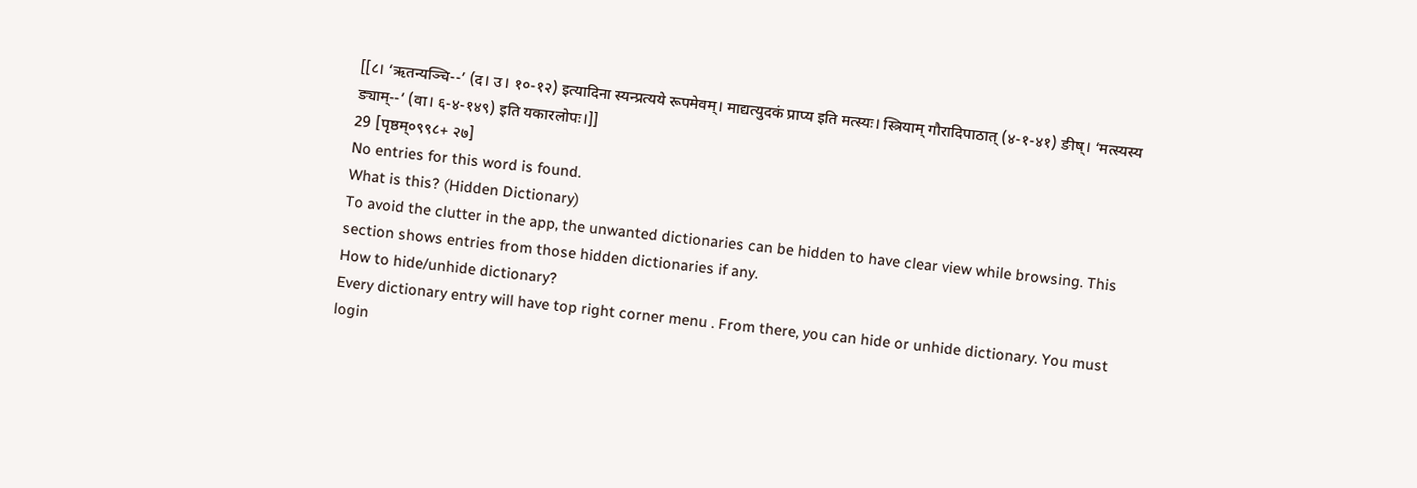[[८। ‘ऋतन्यञ्चि--’ (द। उ। १०-१२) इत्यादिना स्यन्प्रत्यये रूपमेवम्। माद्यत्युदकं प्राप्य इति मत्स्यः। स्त्रियाम् गौरादिपाठात् (४-१-४१) ङीष्। ‘मत्स्यस्य ङ्याम्--’ (वा। ६-४-१४९) इति यकारलोपः।]]
29 [पृष्ठम्०९९८+ २७]
No entries for this word is found.
What is this? (Hidden Dictionary)
To avoid the clutter in the app, the unwanted dictionaries can be hidden to have clear view while browsing. This section shows entries from those hidden dictionaries if any.
How to hide/unhide dictionary?
Every dictionary entry will have top right corner menu . From there, you can hide or unhide dictionary. You must login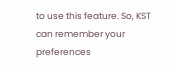to use this feature. So, KST can remember your preferences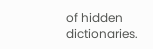of hidden dictionaries.